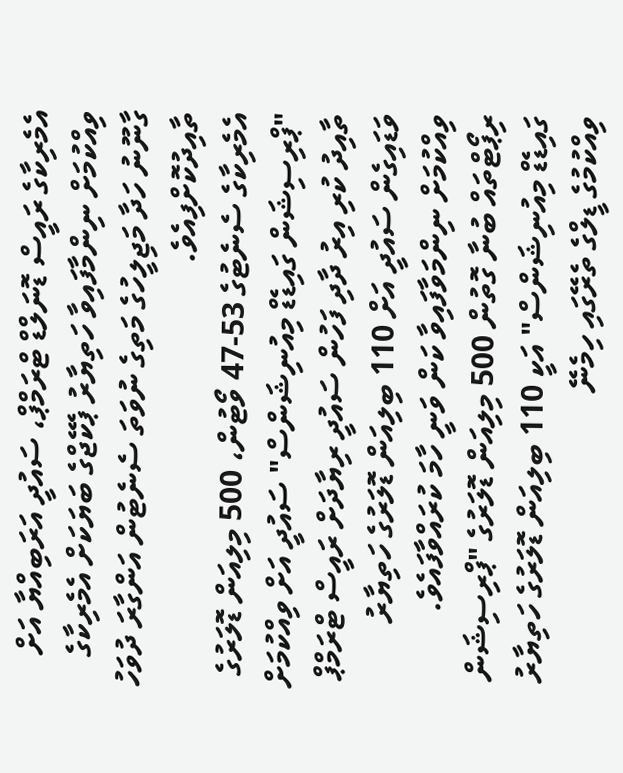އެމެރިކާގެ ރައީސް ޑޮނަލްޑް ޓްރަމްޕް، ސައުދީ އަރަބިއްޔާ އަށް ވިއްކުމަށް ނިންމާފައިވާ ހަތިޔާރު ޕެކޭޖްގެ ބަޔަކަށް އެމެރިކާގެ ގާނޫނު ހަދާ މަޖިލީހުގެ މަތިގެ ނުވަތަ ސެނެޓުން އަންގާރަ ދުވަހު ތާއިދުކޮށްފިއެވެ.
އެމެރިކާގެ ސެނެޓުގެ 53-47 ވޯޓުން، 500 މިލިއަން ޑޮލަރުގެ "ޕްރިސިޝަން ގައިޑެޑް މިއުނިޝަންސް" ސައުދީ އަށް ވިއްކުމަށް ތާއިދު ކުރި އިރު ދާދި ފަހުން ސައުދީ ރިޔާދަށް ރައީސް ޓްރަމްޕް ވަޑައިގެން ސައުދީ އަށް 110 ބިލިއަން ޑޮލަރުގެ ހަތިޔާރު ވިއްކުމަށް ނިންމަވާފައިވާ ކަން ވަނީ ހާމަ ކުރައްވާފައެވެ. ރިޕޯޓްތައް ބުނާ ގޮތުން 500 މިލިއަން ޑޮލަރުގެ "ޕްރިސިޝަން ގައިޑެޑް މިއުނިޝަންސް" އަކީ 110 ބިލިއަން ޑޮލަރުގެ ހަތިޔާރު ވިއްކުމުގެ ޑީލްގެ ތެރޭގައި ހިމެނޭ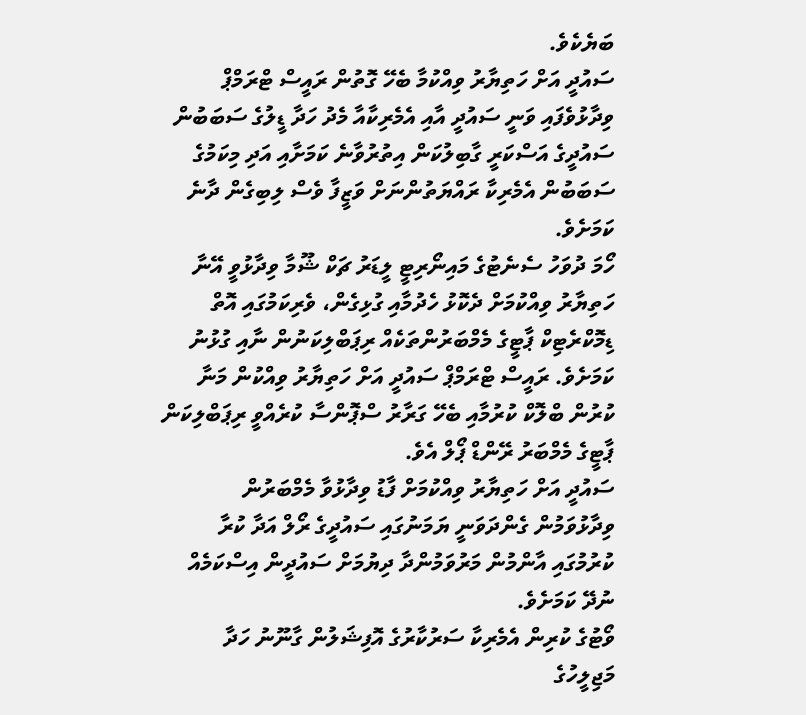ބަޔެކެވެ.
ސައުދީ އަށް ހަތިޔާރު ވިއްކުމާ ބެހޭ ގޮތުން ރައީސް ޓްރަމްޕް ވިދާޅުވެފައި ވަނީ ސައުދީ އާއި އެމެރިކާއާ މެދު ހަދާ ޑީލުގެ ސަބަބުން ސައުދީގެ އަސްކަރީ ގާބިލުކަން އިތުރުވާނެ ކަމަށާއި އަދި މިކަމުގެ ސަބަބުން އެމެރިކާ ރައްޔަތުންނަށް ވަޒީފާ ވެސް ލިބިގެން ދާނެ ކަމަށެވެ.
ހޯމަ ދުވަހު ސެނެޓުގެ މައިނޯރިޓީ ލީޑަރު ޗަކް ޝޫމާ ވިދާޅުވީ އޭނާ ހަތިޔާރު ވިއްކުމަށް ދެކޮޅު ހެދުމާއި ގުޅިގެން، ވެރިކަމުގައި އޮތް ޑިމޮކްރެޓިކް ޕާޓީގެ މެމްބަރުންތަކެއް ރިޕަބްލިކަނުން ނާއި ގުޅުނު ކަމަށެވެ. ރައީސް ޓްރަމްޕް ސައުދީ އަށް ހަތިޔާރު ވިއްކުން މަނާ ކުރުން ބްލޮކް ކުރުމާއި ބެހޭ ގަރާރު ސްޕޮންސާ ކުރެއްވީ ރިޕަބްލިކަން ޕާޓީގެ މެމްބަރު ރޭންޑް ޕޯލް އެވެ.
ސައުދީ އަށް ހަތިޔާރު ވިއްކުމަށް ފާޑު ވިދާޅުވާ މެމްބަރުން ވިދާޅުވަމުން ގެންދަވަނީ ޔަމަނުގައި ސައުދީގެ ރޯލް އަދާ ކުރާ ކުރުމުގައި އާންމުން މަރުވަމުންދާ ދިޔުމަށް ސައުދީން އިސްކަމެއް ނުދޭ ކަމަށެވެ.
ވޯޓުގެ ކުރިން އެމެރިކާ ސަރުކާރުގެ އޮފިޝަލުން ގާނޫނު ހަދާ މަޖިލީހުގެ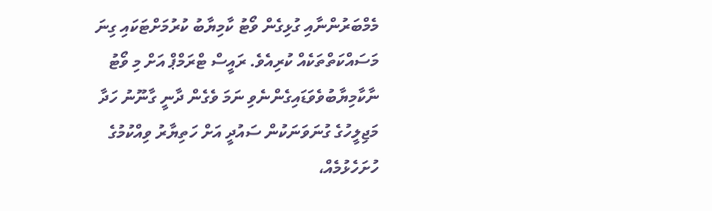މެމްބަރުންނާއި ގުޅިގެން ވޯޓު ކާމިޔާބު ކުރުމަށްޓަކައި ގިނަ މަސައްކަތްތަކެއް ކުރިއެވެ. ރައީސް ޓްރަމްޕް އަށް މި ވޯޓު ނާކާމިޔާބުވެވަޑައިގެންނެވި ނަމަ ވެގެން ދާނީ ގާނޫނު ހަދާ މަޖިލީހުގެ ގުނަވަނަކުން ސައުދީ އަށް ހަތިޔާރު ވިއްކުމުގެ ހުށަހެޅުމެއް،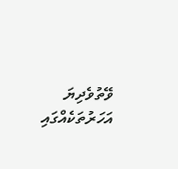ވޭތުވެދިޔަ އަހަރުތަކެއްގައި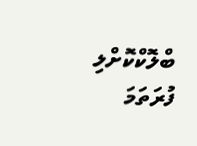ބްލޮކްކޮށްލި ފުރަތަމަ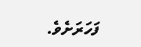ފަހަރަށެވެ.